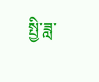སྤྱི་ཟླ་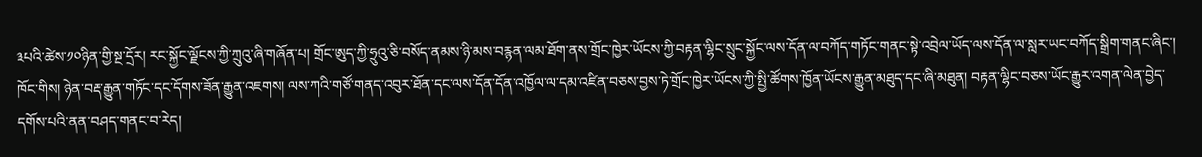༣པའི་ཚེས་༡༠ཉིན་གྱི་སྔ་དྲོར། རང་སྐྱོང་ལྗོངས་ཀྱི་ཀྲུའུ་ཞི་གཞོན་པ། གྲོང་ཨུད་ཀྱི་ཧྲུའུ་ཅི་བསོད་ནམས་ཉི་མས་བརྙན་ལམ་ཐོག་ནས་གྲོང་ཁྱེར་ཡོངས་ཀྱི་བརྟན་ལྷིང་སྲུང་སྐྱོང་ལས་དོན་ལ་བཀོད་གཏོང་གནང་སྟེ་འབྲེལ་ཡོད་ལས་དོན་ལ་སླར་ཡང་བཀོད་སྒྲིག་གནང་ཞིང་། ཁོང་གིས། ཉེན་བརྡ་རྒྱུན་གཏོང་དང་དོགས་ཟོན་རྒྱུན་འཇགས། ལས་ཀའི་གཙོ་གནད་འབུར་ཐོན་དང་ལས་དོན་དོན་འཁྱོལ་ལ་དམ་འཛིན་བཅས་བྱས་ཏེ་གྲོང་ཁྱེར་ཡོངས་ཀྱི་སྤྱི་ཚོགས་ཁྱོན་ཡོངས་རྒྱུན་མཐུད་དང་ཞི་མཐུན། བརྟན་ལྷིང་བཅས་ཡོང་རྒྱུར་འགན་ལེན་བྱེད་དགོས་པའི་ནན་བཤད་གནང་བ་རེད།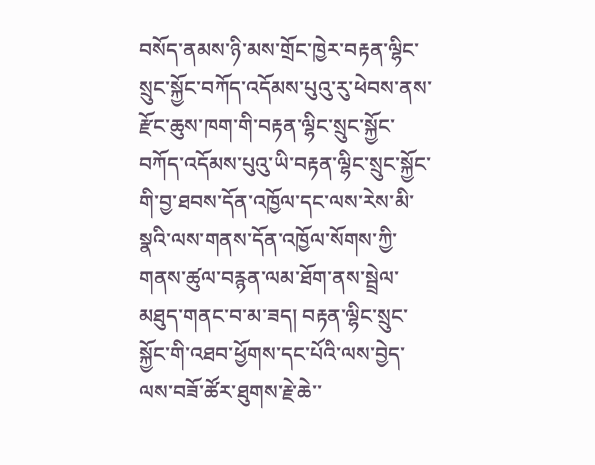བསོད་ནམས་ཉི་མས་གྲོང་ཁྱེར་བརྟན་ལྷིང་སྲུང་སྐྱོང་བཀོད་འདོམས་པུའུ་རུ་ཕེབས་ནས་རྫོང་ཆུས་ཁག་གི་བརྟན་ལྷིང་སྲུང་སྐྱོང་བཀོད་འདོམས་པུའུ་ཡི་བརྟན་ལྷིང་སྲུང་སྐྱོང་གི་བྱ་ཐབས་དོན་འཁྱོལ་དང་ལས་རེས་མི་སྣའི་ལས་གནས་དོན་འཁྱོལ་སོགས་ཀྱི་གནས་ཚུལ་བརྙན་ལམ་ཐོག་ནས་སྦྲེལ་མཐུད་གནང་བ་མ་ཟད། བརྟན་ལྷིང་སྲུང་སྐྱོང་གི་འཐབ་ཕྱོགས་དང་པོའི་ལས་བྱེད་ལས་བཟོ་ཚོར་ཐུགས་རྗེ་ཆེ་་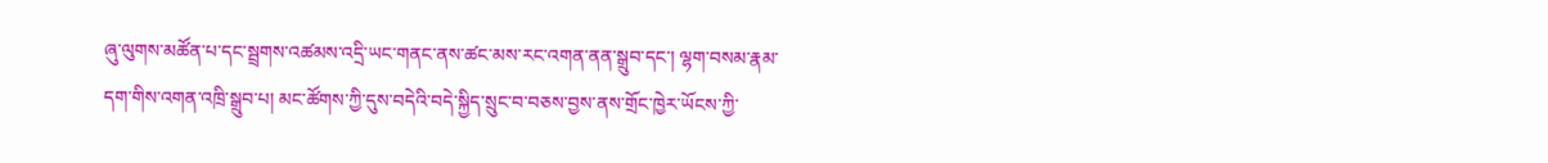ཞུ་ལུགས་མཚོན་པ་དང་སྦྲགས་འཚམས་འདྲི་ཡང་གནང་ནས་ཚང་མས་རང་འགན་ནན་སྒྲུབ་དང་། ལྷག་བསམ་རྣམ་དག་གིས་འགན་འཁྲི་སྒྲུབ་པ། མང་ཚོགས་ཀྱི་དུས་བདེའི་བདེ་སྐྱིད་སྲུང་བ་བཅས་བྱས་ནས་གྲོང་ཁྱེར་ཡོངས་ཀྱི་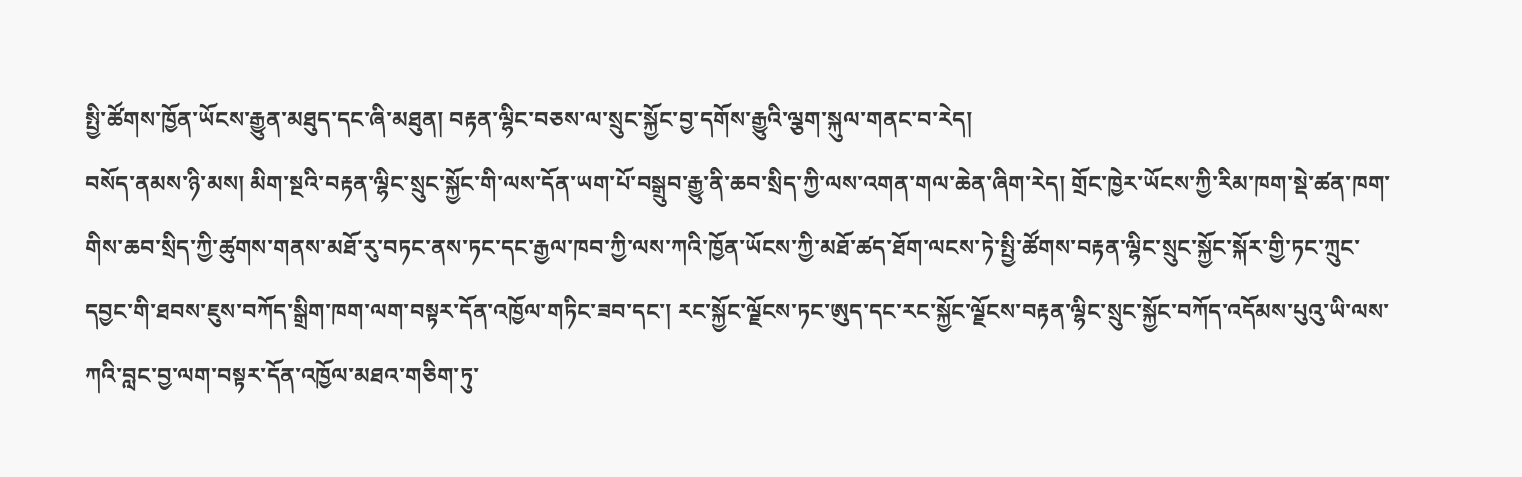སྤྱི་ཚོགས་ཁྱོན་ཡོངས་རྒྱུན་མཐུད་དང་ཞི་མཐུན། བརྟན་ལྷིང་བཅས་ལ་སྲུང་སྐྱོང་བྱ་དགོས་རྒྱུའི་ལྕག་སྐུལ་གནང་བ་རེད།
བསོད་ནམས་ཉི་མས། མིག་སྔའི་བརྟན་ལྷིང་སྲུང་སྐྱོང་གི་ལས་དོན་ཡག་པོ་བསྒྲུབ་རྒྱུ་ནི་ཆབ་སྲིད་ཀྱི་ལས་འགན་གལ་ཆེན་ཞིག་རེད། གྲོང་ཁྱེར་ཡོངས་ཀྱི་རིམ་ཁག་སྡེ་ཚན་ཁག་གིས་ཆབ་སྲིད་ཀྱི་ཚུགས་གནས་མཐོ་རུ་བཏང་ནས་ཏང་དང་རྒྱལ་ཁབ་ཀྱི་ལས་ཀའི་ཁྱོན་ཡོངས་ཀྱི་མཐོ་ཚད་ཐོག་ལངས་ཏེ་སྤྱི་ཚོགས་བརྟན་ལྷིང་སྲུང་སྐྱོང་སྐོར་གྱི་ཏང་ཀྲུང་དབྱང་གི་ཐབས་ཇུས་བཀོད་སྒྲིག་ཁག་ལག་བསྟར་དོན་འཁྱོལ་གཏིང་ཟབ་དང་། རང་སྐྱོང་ལྗོངས་ཏང་ཨུད་དང་རང་སྐྱོང་ལྗོངས་བརྟན་ལྷིང་སྲུང་སྐྱོང་བཀོད་འདོམས་པུའུ་ཡི་ལས་ཀའི་བླང་བྱ་ལག་བསྟར་དོན་འཁྱོལ་མཐའ་གཅིག་ཏུ་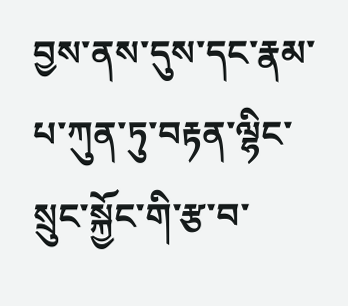བྱས་ནས་དུས་དང་རྣམ་པ་ཀུན་ཏུ་བརྟན་ལྷིང་སྲུང་སྐྱོང་གི་རྩ་བ་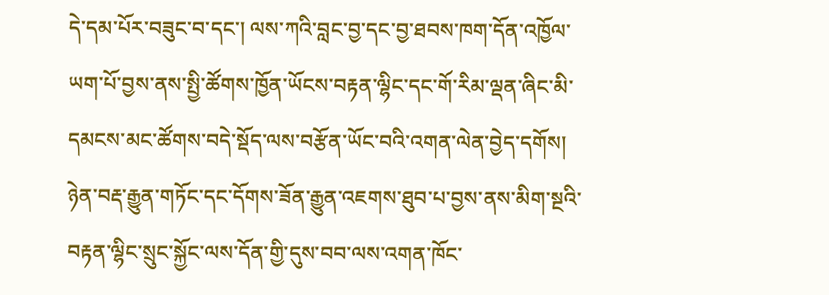དེ་དམ་པོར་བཟུང་བ་དང་། ལས་ཀའི་བླང་བྱ་དང་བྱ་ཐབས་ཁག་དོན་འཁྱོལ་ཡག་པོ་བྱས་ནས་སྤྱི་ཚོགས་ཁྱོན་ཡོངས་བརྟན་ལྷིང་དང་གོ་རིམ་ལྡན་ཞིང་མི་དམངས་མང་ཚོགས་བདེ་སྡོད་ལས་བརྩོན་ཡོང་བའི་འགན་ལེན་བྱེད་དགོས། ཉེན་བརྡ་རྒྱུན་གཏོང་དང་དོགས་ཟོན་རྒྱུན་འཇགས་ཐུབ་པ་བྱས་ནས་མིག་སྔའི་བརྟན་ལྷིང་སྲུང་སྐྱོང་ལས་དོན་གྱི་དུས་བབ་ལས་འགན་ཁོང་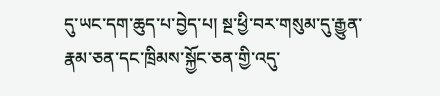དུ་ཡང་དག་ཆུད་པ་བྱེད་པ། སྔ་ཕྱི་བར་གསུམ་དུ་རྒྱུན་རྣམ་ཅན་དང་ཁྲིམས་སྐྱོང་ཅན་གྱི་འདུ་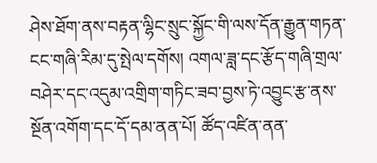ཤེས་ཐོག་ནས་བརྟན་ལྷིང་སྲུང་སྐྱོང་གི་ལས་དོན་རྒྱུན་གཏན་ངང་གཞི་རིམ་དུ་སྤེལ་དགོས། འགལ་ཟླ་དང་རྩོད་གཞི་གྲལ་བཤེར་དང་འདུམ་འགྲིག་གཏིང་ཟབ་བྱས་ཏེ་འབྱུང་རྩ་ནས་སྔོན་འགོག་དང་དོ་དམ་ནན་པོ། ཚོད་འཛིན་ནན་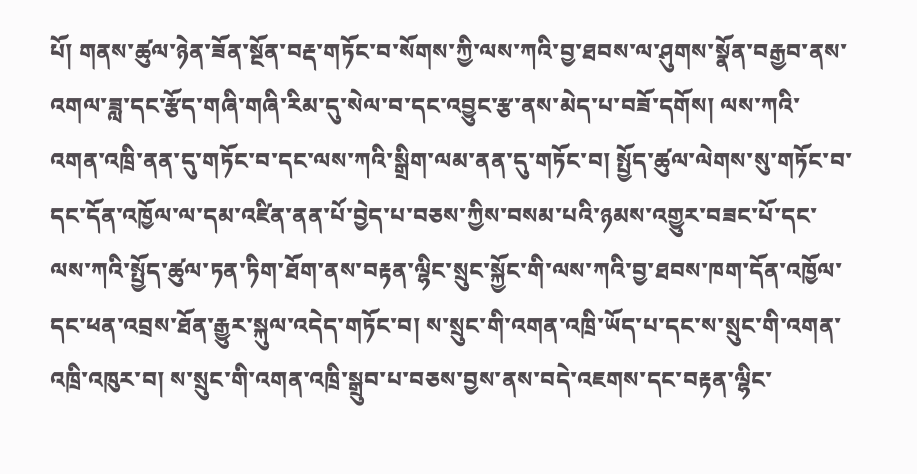པོ། གནས་ཚུལ་ཉེན་ཟོན་སྔོན་བརྡ་གཏོང་བ་སོགས་ཀྱི་ལས་ཀའི་བྱ་ཐབས་ལ་ཤུགས་སྣོན་བརྒྱབ་ནས་འགལ་ཟླ་དང་རྩོད་གཞི་གཞི་རིམ་དུ་སེལ་བ་དང་འབྱུང་རྩ་ནས་མེད་པ་བཟོ་དགོས། ལས་ཀའི་འགན་འཁྲི་ནན་དུ་གཏོང་བ་དང་ལས་ཀའི་སྒྲིག་ལམ་ནན་དུ་གཏོང་བ། སྤྱོད་ཚུལ་ལེགས་སུ་གཏོང་བ་དང་དོན་འཁྱོལ་ལ་དམ་འཛིན་ནན་པོ་བྱེད་པ་བཅས་ཀྱིས་བསམ་པའི་ཉམས་འགྱུར་བཟང་པོ་དང་ལས་ཀའི་སྤྱོད་ཚུལ་ཏན་ཏིག་ཐོག་ནས་བརྟན་ལྷིང་སྲུང་སྐྱོང་གི་ལས་ཀའི་བྱ་ཐབས་ཁག་དོན་འཁྱོལ་དང་ཕན་འབྲས་ཐོན་རྒྱུར་སྐུལ་འདེད་གཏོང་བ། ས་སྲུང་གི་འགན་འཁྲི་ཡོད་པ་དང་ས་སྲུང་གི་འགན་འཁྲི་འཁུར་བ། ས་སྲུང་གི་འགན་འཁྲི་སྒྲུབ་པ་བཅས་བྱས་ནས་བདེ་འཇགས་དང་བརྟན་ལྷིང་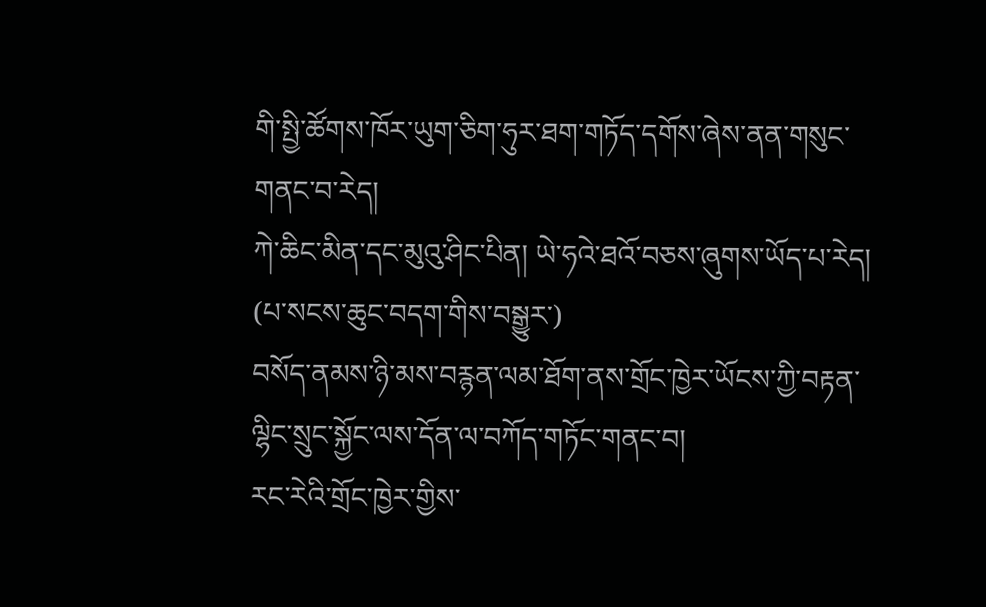གི་སྤྱི་ཚོགས་ཁོར་ཡུག་ཅིག་ཧུར་ཐག་གཏོད་དགོས་ཞེས་ནན་གསུང་གནང་བ་རེད།
ཀེ་ཆིང་མིན་དང་མུའུ་ཤིང་པིན། ཡེ་ཧའེ་ཐའོ་བཅས་ཞུགས་ཡོད་པ་རེད།
(པ་སངས་ཆུང་བདག་གིས་བསྒྱུར་)
བསོད་ནམས་ཉི་མས་བརྙན་ལམ་ཐོག་ནས་གྲོང་ཁྱེར་ཡོངས་ཀྱི་བརྟན་ལྷིང་སྲུང་སྐྱོང་ལས་དོན་ལ་བཀོད་གཏོང་གནང་བ།
རང་རེའི་གྲོང་ཁྱེར་གྱིས་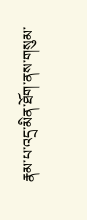རྣམ་པ་འདྲ་མིན་ཐོག་ནས་གསུམ་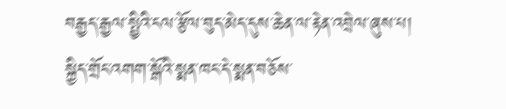བརྒྱད་རྒྱལ་སྤྱིའི་ངལ་རྩོལ་བུད་མེད་དུས་ཆེན་ལ་རྟེན་འབྲེལ་ཞུས་པ།
སྐྱིད་གྲོང་འགག་སྒོའི་སྨན་ཁང་དེ་སྨན་བཅོས་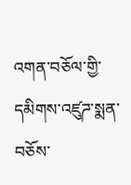འགན་བཅོལ་གྱི་དམིགས་འཛུཌ་སྨན་བཅོས་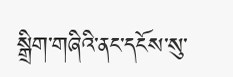སྒྲིག་གཞིའི་ནང་དངོས་སུ་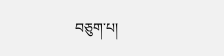བཅུག་པ།